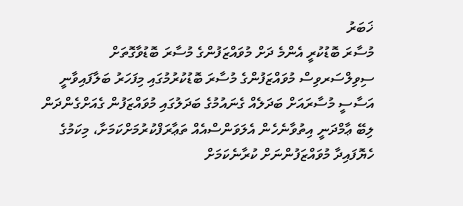ޚަބަރު
މުސާރަ ބޮޑުކުރީ އެންމެ ދަށް މުވައްޒަފުންގެ މުސާރަ ބޮޑުވާގޮތަށް
ސިވިލްސަރވިސް މުވައްޒަފުންގެ މުސާރަ ބޮޑުކުރުމުގައި މިފަހަރު ބަލާފައިވާނީ އަސާސީ މުސާރައަށް ބަދަލެއް ގެނައުމުގެ ބަދަލުގައި މުވައްޒަފުން ގެއަށްގެންދަން ލިބޭ ޢާމްދަނީ އިތުވާނެހެން އެލަވަންސްއެއް ތަޢާރަފްކުރުމަށްކަމަށާ، މިކަމުގެ ހެޔޮފައިދާ މުވައްޒަފުންނަށް ކުރާނެކަމަށް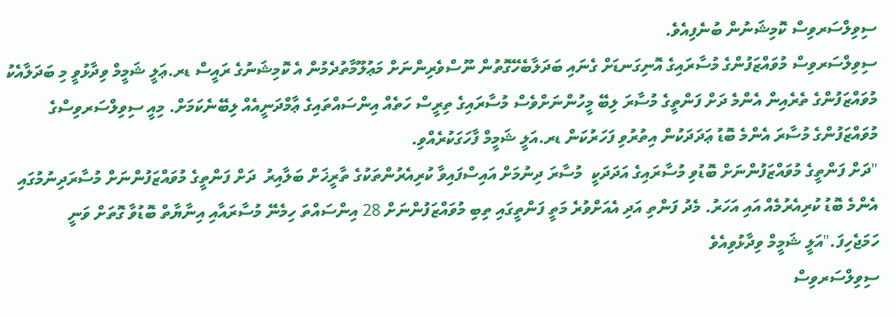ސިވިލްސަރވިސް ކޮމިޝަނުން ބުނެފިއެވެ.
ސިވިލްސަރވިސް މުވައްޒަފުންގެ މުސާރައިގެ އޮނިގަނޑަށް ގެނައި ބަދަލާބެހޭގޮތުން ނޫސްވެރިންނަށް މަޢުލޫމާތުދެމުން އެ ކޮމިޝަނުގެ ރައީސް ޑރ.ޢަލީ ޝަމީމް ވިދާޅުވީ މި ބަދަލާއެކު މުވައްޒަފުންގެ ތެރެއިން އެންމެ ދަށް ފަންތީގެ މުސާރަ ލިބޭ މީހުންނަށްވެސް މުސާރައިގެ ތިރީސް ހަތެއް އިންސައްތައިގެ ޢާމްދަނީއެއް ލިބޭނެކަމަށް. މިއީ ސިވިލްސަރވިސްގެ މުވައްޒަފުންގެ މުސާރަ އެންމެ ބޮޑު ޢަދަދަކުން އިތުރުވި ފަހަރުކަން ޑރ.އަލީ ޝަމީމް ފާހަގަކުރެއްވި.
"ދަށް ފަންތީގެ މުވައްޒަފުންނަށް ބޮޑުވި މުސާރައިގެ އަދަދަކީ  މުސާރަ ދިނުމަށް އައިސްފައިވާ ކުރިއެރުންތަކުގެ ތާރީޚަށް ބަލާއިރު  ދަށް ފަންތީގެ މުވައްޒަފުންނަށް މުސާރަދިނުމުގައި އެންމެ ބޮޑު ކުރިއެރުމެއް އައި އަހަރު. މެދު ފަންތި އަދި އެއަށްވުރެ މަތީ ފަންތީގައި ތިބި މުވައްޒަފުންނަށް 28 އިންސައްތަ ހިމެނޭ މުސާރައާއި އިނާޔާތް ބޮޑުވާ ގޮތަށް ވަނީ ހަމަޖެހިފަ."އަލީ ޝަމީމް ވިދާޅުވިއެވެ
ސިވިލްސަރވިސް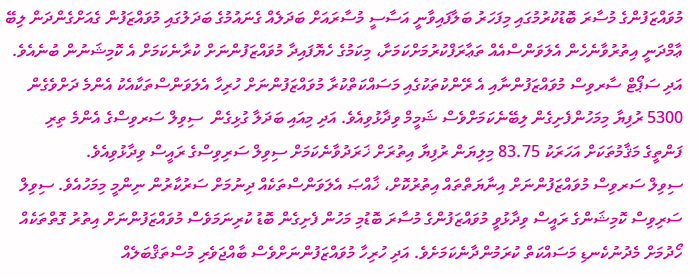މުވައްޒަފުންގެ މުސާރަ ބޮޑުކުރުމުގައި މިފަހަރު ބަލާފައިވާނީ އަސާސީ މުސާރައަށް ބަދަލެއް ގެނައުމުގެ ބަދަލުގައި މުވައްޒަފުން ގެއަށްގެންދަން ލިބޭ ޢާމްދަނީ އިތުރުވާނެހެން އެލަވަންސްއެއް ތަޢާރަފްކުރުމަށްކަމަށާ، މިކަމުގެ ހެޔޮފައިދާ މުވައްޒަފުންނަށް ކުރާނެކަމަށް އެ ކޮމިޝަނުން ބުނެއެވެ. އަދި ސަޕޯޓް ސާރވިސް މުވައްޒަފުންނާއި އެ ރޭންކުތަކުގެއި މަސައްކަތްކުރާ މުވައްޒަފުންނަށް ހުރިހާ އެލަވަންސްތަކާއެކު އެންމެ ދަށްވެގެން 5300 ރުފިޔާ މިމަހުންފެށިގެން ލިބޭނެކަމަށްވެސް ޝަމީމް ވިދާޅުވިއެވެ. އަދި މިއައި ބަދަލާ ގުޅިގެން  ސިވިލް ސަރވިސްގެ އެންމެ ތިރި ފަންތީގެ މަޤާމުތަކަށް އަހަރަކު 83.75 މިލިޔަން ރުފިޔާ އިތުރަށް ޚަރަދުވާނެކަމަށް ސިވިލް ސަރިވިސްގެ ރައީސް ވިދާޅުވިއެވެ.
ސިވިލް ސަރވިސް މުވައްޒަފުންނަށް އިނާޔަތްތައް އިތުރުކޮށް، ޚާއްޞަ އެލަވަންސްތަކެއް ދިނުމަށް ސަރުކާރުން ނިންމީ މިމަހުއެވެ. ސިވިލް ސަރިވިސް ކޮމިޝަންގެ ރައީސް ވިދާޅުވީ މުވައްޒަފުންގެ މުސާރަ ބޮޑުމި މަހުން ފެށިގެން ބޮޑު ކުރިނަމަވެސް މުވައްޒަފުންނަށް އިތުރު ގޮތްތަކެއް ހޯދުމަށް މެދުނުކެނޑި މަސައްކަތް ކުރަމުންދާނެކަމަށެވެ. އަދި ހުރިހާ މުވައްޒަފުންނަށްވެސް ބާއްޖަވެރި މުސްތަޤްބަލެއް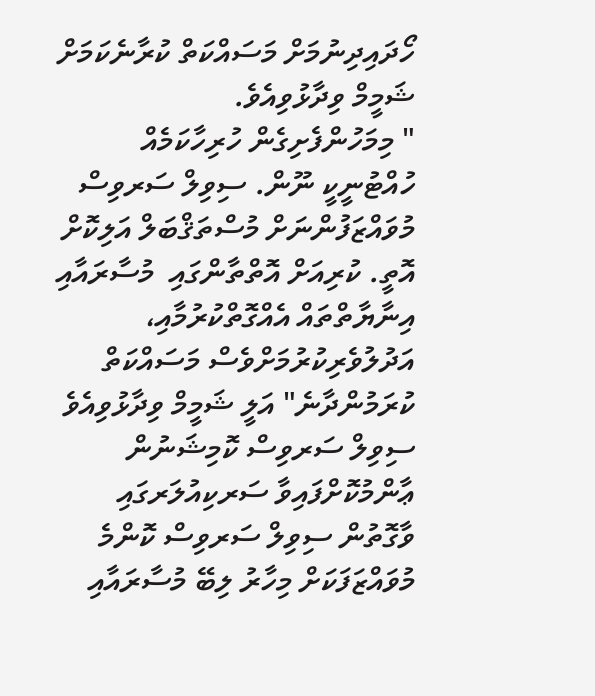ހޯދައިދިނުމަށް މަސައްކަތް ކުރާނެކަމަށް ޝަމީމް ވިދާޅުވިއެވެ.
" މިމަހުންފެށިގެން ހުރިހާކަމެއް ހުއްޓުނީކީ ނޫން. ސިވިލް ސަރވިސް މުވައްޒަފުންނަށް މުސްތަޤްބަލް އަލިކޮށް އޮތީ. ކުރިއަށް އޮތްތާންގައި  މުސާރައާއި އިނާޔާތްތައް އެއްގޮތްކުރުމާއި، އަދުލުވެރިކުރުމަށްވެސް މަސައްކަތް ކުރަމުންދާނެ" އަލީ ޝަމީމް ވިދާޅުވިއެވެ
ސިވިލް ސަރވިސް ކޮމިޝަނުން ޢާންމުކޮށްފައިވާ ސަރކިއުލަރގައި ވާގޮތުން ސިވިލް ސަރވިސް ކޮންމެ މުވައްޒަފަކަށް މިހާރު ލިބޭ މުސާރައާއި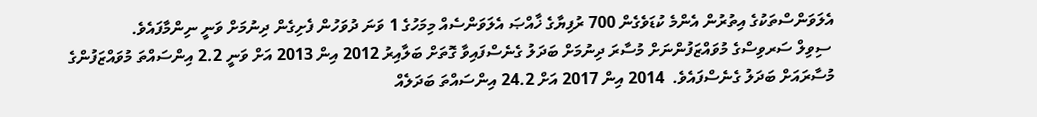އެލަވަންސްތަކުގެ އިތުރުން އެންމެ ކުޑަވެގެން 700 ރުފިޔާގެ ޚާއްޞަ އެލަވަންސެއް މިމަހުގެ 1 ވަނަ ދުވަހުން ފެށިގެން ދިނުމަށް ވަނީ ނިންމާފައެވެ.
 ސިވިލް ސަރވިސްގެ މުވައްޒަފުންނަށް މުސާރަ ދިނުމަށް ބަދަލު ގެނެސްފައިވާ ގޮތަށް ބަލާއިރު 2012 އިން 2013 އަށް ވަނީ 2.2 އިންސައްތަ މުވައްޒަފުންގެ މުސާރައަށް ބަދަލު ގެނެސްފައެވެ.  2014 އިން 2017 އަށް 24.2 އިންސައްތަ ބަދަލެއް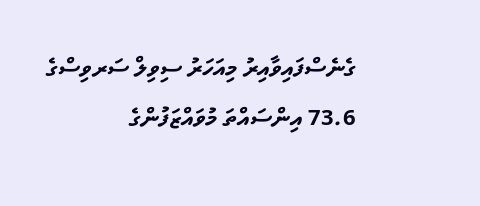ގެނެސްފައިވާއިރު މިއަހަރު ސިވިލް ސަރވިސްގެ 73.6 އިންސައްތަ މުވައްޒަފުންގެ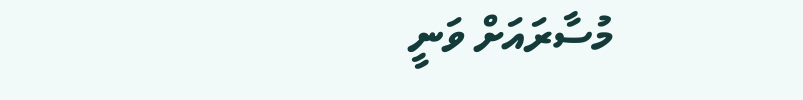މުސާރައަށް ވަނީ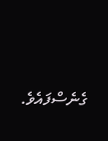ގެނެސްފައެވެ.